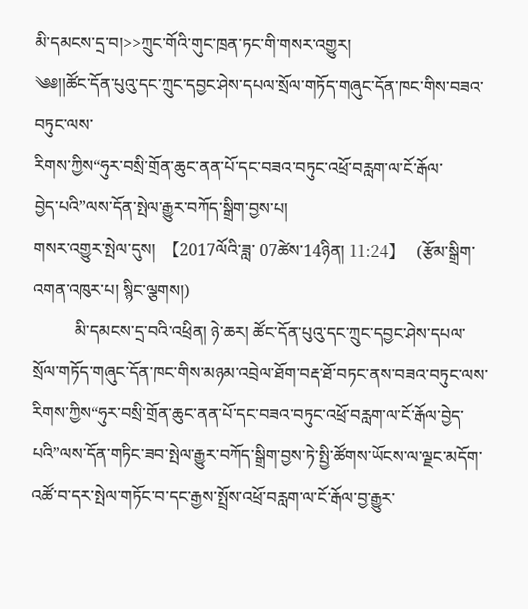མི་དམངས་དྲ་བ།>>ཀྲུང་གོའི་གུང་ཁྲན་ཏང་གི་གསར་འགྱུར།
༄༅།།ཚོང་དོན་པུའུ་དང་ཀྲུང་དབྱང་ཤེས་དཔལ་སྲོལ་གཏོད་གཞུང་དོན་ཁང་གིས་བཟའ་བཏུང་ལས་
རིགས་ཀྱིས“ཧུར་བསྲི་གྲོན་ཆུང་ནན་པོ་དང་བཟའ་བཏུང་འཕྲོ་བརླག་ལ་ངོ་རྒོལ་
བྱེད་པའི”ལས་དོན་སྤེལ་རྒྱུར་བཀོད་སྒྲིག་བྱས་པ།
གསར་འགྱུར་སྤེལ་དུས།  【2017ལོའི་ཟླ་ 07ཚེས་14ཉིན། 11:24】   (རྩོམ་སྒྲིག་འགན་འཁུར་པ། སྙིང་ལྕགས།)
          མི་དམངས་དྲ་བའི་འཕྲིན། ཉེ་ཆར། ཚོང་དོན་པུའུ་དང་ཀྲུང་དབྱང་ཤེས་དཔལ་སྲོལ་གཏོད་གཞུང་དོན་ཁང་གིས་མཉམ་འབྲེལ་ཐོག་བརྡ་ཐོ་བཏང་ནས་བཟའ་བཏུང་ལས་རིགས་ཀྱིས“ཧུར་བསྲི་གྲོན་ཆུང་ནན་པོ་དང་བཟའ་བཏུང་འཕྲོ་བརླག་ལ་ངོ་རྒོལ་བྱེད་པའི”ལས་དོན་གཏིང་ཟབ་སྤེལ་རྒྱུར་བཀོད་སྒྲིག་བྱས་ཏེ་སྤྱི་ཚོགས་ཡོངས་ལ་ལྗང་མདོག་འཚོ་བ་དར་སྤེལ་གཏོང་བ་དང་རྒྱས་སྤྲོས་འཕྲོ་བརླག་ལ་ངོ་རྒོལ་བྱ་རྒྱུར་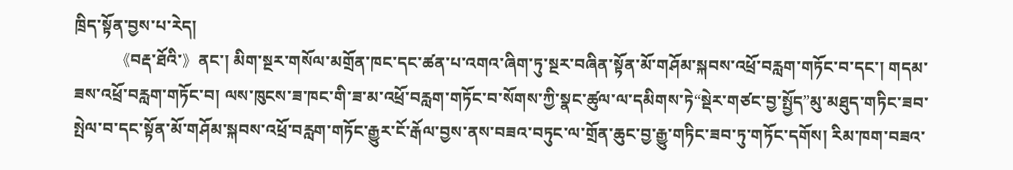ཁྲིད་སྟོན་བྱས་པ་རེད།
          《བརྡ་ཐོའི་》ནང་། མིག་སྔར་གསོལ་མགྲོན་ཁང་དང་ཚན་པ་འགའ་ཞིག་ཏུ་སྔར་བཞིན་སྟོན་མོ་གཤོམ་སྐབས་འཕྲོ་བརླག་གཏོང་བ་དང་། གདམ་ཟས་འཕྲོ་བརླག་གཏོང་བ། ལས་ཁུངས་ཟ་ཁང་གི་ཟ་མ་འཕྲོ་བརླག་གཏོང་བ་སོགས་ཀྱི་སྣང་ཚུལ་ལ་དམིགས་ཏེ“སྡེར་གཙང་བྱ་སྤྱོད”མུ་མཐུད་གཏིང་ཟབ་སྤེལ་བ་དང་སྟོན་མོ་གཤོམ་སྐབས་འཕྲོ་བརླག་གཏོང་རྒྱུར་ངོ་རྒོལ་བྱས་ནས་བཟའ་བཏུང་ལ་གྲོན་ཆུང་བྱ་རྒྱུ་གཏིང་ཟབ་ཏུ་གཏོང་དགོས། རིམ་ཁག་བཟའ་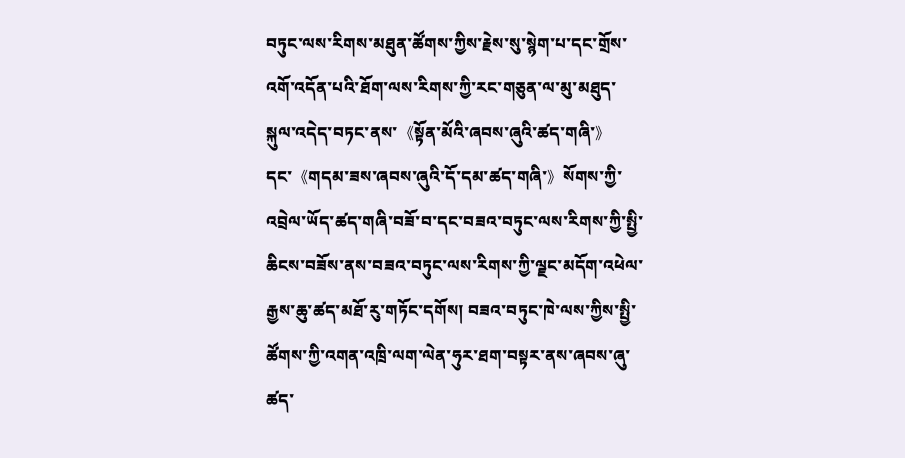བཏུང་ལས་རིགས་མཐུན་ཚོགས་ཀྱིས་རྗེས་སུ་སྙེག་པ་དང་གྲོས་འགོ་འདོན་པའི་ཐོག་ལས་རིགས་ཀྱི་རང་གཅུན་ལ་མུ་མཐུད་སྐུལ་འདེད་བཏང་ནས་《སྟོན་མོའི་ཞབས་ཞུའི་ཚད་གཞི་》དང་《གདམ་ཟས་ཞབས་ཞུའི་དོ་དམ་ཚད་གཞི་》སོགས་ཀྱི་འབྲེལ་ཡོད་ཚད་གཞི་བཟོ་བ་དང་བཟའ་བཏུང་ལས་རིགས་ཀྱི་སྤྱི་ཆིངས་བཟོས་ནས་བཟའ་བཏུང་ལས་རིགས་ཀྱི་ལྗང་མདོག་འཕེལ་རྒྱས་ཆུ་ཚད་མཐོ་རུ་གཏོང་དགོས། བཟའ་བཏུང་ཁེ་ལས་ཀྱིས་སྤྱི་ཚོགས་ཀྱི་འགན་འཁྲི་ལག་ལེན་ཧུར་ཐག་བསྟར་ནས་ཞབས་ཞུ་ཚད་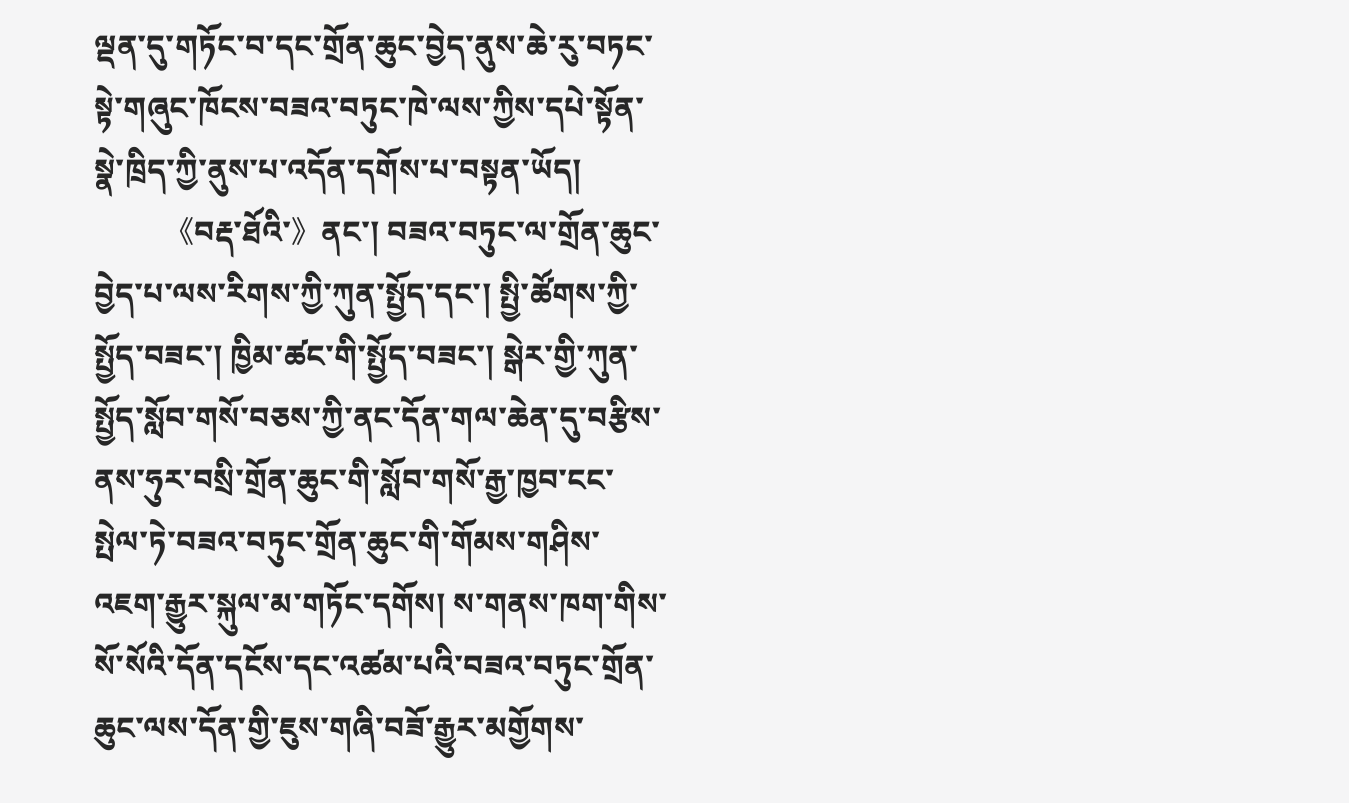ལྡན་དུ་གཏོང་བ་དང་གྲོན་ཆུང་བྱེད་ནུས་ཆེ་རུ་བཏང་སྟེ་གཞུང་ཁོངས་བཟའ་བཏུང་ཁེ་ལས་ཀྱིས་དཔེ་སྟོན་སྣེ་ཁྲིད་ཀྱི་ནུས་པ་འདོན་དགོས་པ་བསྟན་ཡོད།
          《བརྡ་ཐོའི་》ནང་། བཟའ་བཏུང་ལ་གྲོན་ཆུང་བྱེད་པ་ལས་རིགས་ཀྱི་ཀུན་སྤྱོད་དང་། སྤྱི་ཚོགས་ཀྱི་སྤྱོད་བཟང་། ཁྱིམ་ཚང་གི་སྤྱོད་བཟང་། སྒེར་གྱི་ཀུན་སྤྱོད་སློབ་གསོ་བཅས་ཀྱི་ནང་དོན་གལ་ཆེན་དུ་བརྩིས་ནས་ཧུར་བསྲི་གྲོན་ཆུང་གི་སློབ་གསོ་རྒྱ་ཁྱབ་ངང་སྤེལ་ཏེ་བཟའ་བཏུང་གྲོན་ཆུང་གི་གོམས་གཤིས་འཇག་རྒྱུར་སྐུལ་མ་གཏོང་དགོས། ས་གནས་ཁག་གིས་སོ་སོའི་དོན་དངོས་དང་འཚམ་པའི་བཟའ་བཏུང་གྲོན་ཆུང་ལས་དོན་གྱི་ཇུས་གཞི་བཟོ་རྒྱུར་མགྱོགས་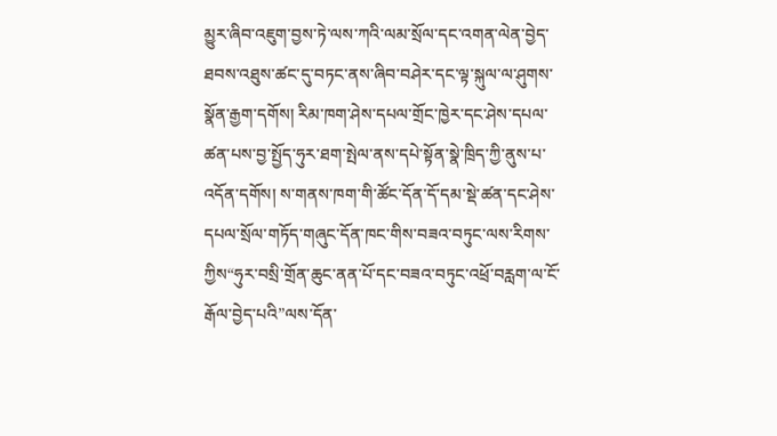མྱུར་ཞིབ་འཇུག་བྱས་ཏེ་ལས་ཀའི་ལམ་སྲོལ་དང་འགན་ལེན་བྱེད་ཐབས་འཐུས་ཚང་དུ་བཏང་ནས་ཞིབ་བཤེར་དང་ལྟ་སྐུལ་ལ་ཤུགས་སྣོན་རྒྱག་དགོས། རིམ་ཁག་ཤེས་དཔལ་གྲོང་ཁྱེར་དང་ཤེས་དཔལ་ཚན་པས་བྱ་སྤྱོད་ཧུར་ཐག་སྤེལ་ནས་དཔེ་སྟོན་སྣེ་ཁྲིད་ཀྱི་ནུས་པ་འདོན་དགོས། ས་གནས་ཁག་གི་ཚོང་དོན་དོ་དམ་སྡེ་ཚན་དང་ཤེས་དཔལ་སྲོལ་གཏོད་གཞུང་དོན་ཁང་གིས་བཟའ་བཏུང་ལས་རིགས་ཀྱིས“ཧུར་བསྲི་གྲོན་ཆུང་ནན་པོ་དང་བཟའ་བཏུང་འཕྲོ་བརླག་ལ་ངོ་རྒོལ་བྱེད་པའི”ལས་དོན་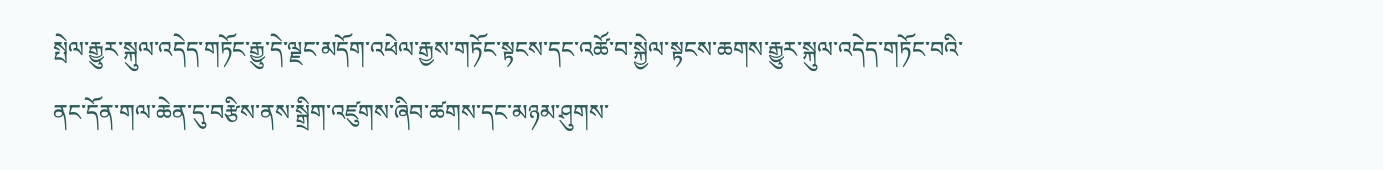སྤེལ་རྒྱུར་སྐུལ་འདེད་གཏོང་རྒྱུ་དེ་ལྗང་མདོག་འཕེལ་རྒྱས་གཏོང་སྟངས་དང་འཚོ་བ་སྐྱེལ་སྟངས་ཆགས་རྒྱུར་སྐུལ་འདེད་གཏོང་བའི་ནང་དོན་གལ་ཆེན་དུ་བརྩིས་ནས་སྒྲིག་འཛུགས་ཞིབ་ཚགས་དང་མཉམ་ཤུགས་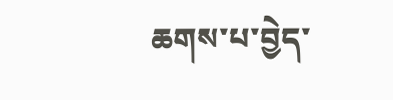ཆགས་པ་བྱེད་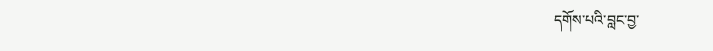དགོས་པའི་བླང་བྱ་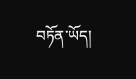བཏོན་ཡོད།